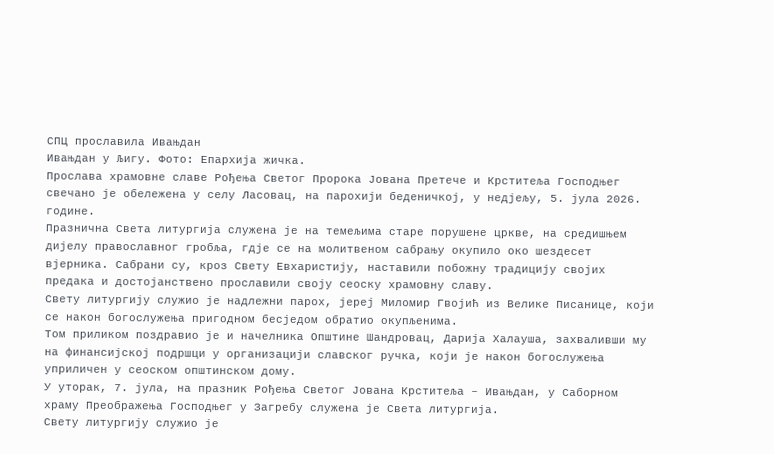СПЦ прославила Ивањдан
Ивањдан у Љигу. Фото: Епархија жичка.
Прослава храмовне славе Рођења Светог Пророка Јована Претече и Крститеља Господњег свечано је обележена у селу Ласовац, на парохији беденичкој, у недјељу, 5. јула 2026. године.
Празнична Света литургија служена је на темељима старе порушене цркве, на средишњем дијелу православног гробља, гдје се на молитвеном сабрању окупило око шездесет вјерника. Сабрани су, кроз Свету Евхаристију, наставили побожну традицију својих предака и достојанствено прославили своју сеоску храмовну славу.
Свету литургију служио је надлежни парох, јереј Миломир Гвојић из Велике Писанице, који се након богослужења пригодном бесједом обратио окупљенима.
Том приликом поздравио је и начелника Општине Шандровац, Дарија Халауша, захваливши му на финансијској подршци у организацији славског ручка, који је након богослужења уприличен у сеоском општинском дому.
У уторак, 7. јула, на празник Рођења Светог Јована Крститеља – Ивањдан, у Саборном храму Преображења Господњег у Загребу служена је Света литургија.
Свету литургију служио је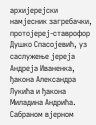архијерејски намјесник загребачки, протојереј-ставрофор Душко Спасојевић, уз саслужење јереја Андреја Иваненка, ђакона Александра Лукића и ђакона Миладина Андрића.
Сабраном вјерном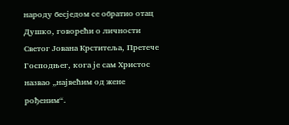народу бесједом се обратио отац Душко, говорећи о личности Светог Јована Крститеља, Претече Господњег, кога је сам Христос назвао „највећим од жене рођеним“.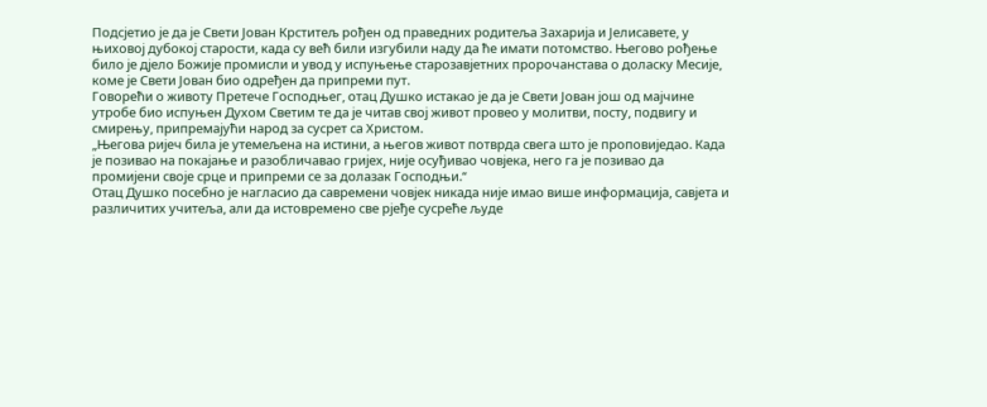Подсјетио је да је Свети Јован Крститељ рођен од праведних родитеља Захарија и Јелисавете, у њиховој дубокој старости, када су већ били изгубили наду да ће имати потомство. Његово рођење било је дјело Божије промисли и увод у испуњење старозавјетних пророчанстава о доласку Месије, коме је Свети Јован био одређен да припреми пут.
Говорећи о животу Претече Господњег, отац Душко истакао је да је Свети Јован још од мајчине утробе био испуњен Духом Светим те да је читав свој живот провео у молитви, посту, подвигу и смирењу, припремајући народ за сусрет са Христом.
„Његова ријеч била је утемељена на истини, а његов живот потврда свега што је проповиједао. Када је позивао на покајање и разобличавао гријех, није осуђивао човјека, него га је позивао да промијени своје срце и припреми се за долазак Господњи.“
Отац Душко посебно је нагласио да савремени човјек никада није имао више информација, савјета и различитих учитеља, али да истовремено све рјеђе сусреће људе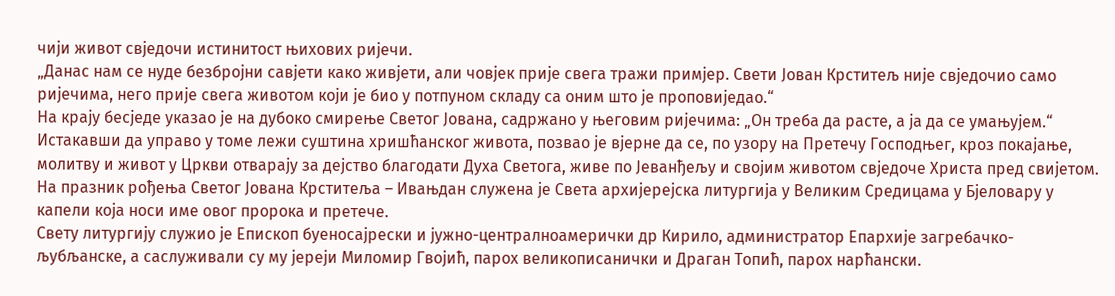чији живот свједочи истинитост њихових ријечи.
„Данас нам се нуде безбројни савјети како живјети, али човјек прије свега тражи примјер. Свети Јован Крститељ није свједочио само ријечима, него прије свега животом који је био у потпуном складу са оним што је проповиједао.“
На крају бесједе указао је на дубоко смирење Светог Јована, садржано у његовим ријечима: „Он треба да расте, а ја да се умањујем.“
Истакавши да управо у томе лежи суштина хришћанског живота, позвао је вјерне да се, по узору на Претечу Господњег, кроз покајање, молитву и живот у Цркви отварају за дејство благодати Духа Светога, живе по Јеванђељу и својим животом свједоче Христа пред свијетом.
На празник рођења Светог Јована Крститеља – Ивањдан служена је Света архијерејска литургија у Великим Средицама у Бјеловару у капели која носи име овог пророка и претече.
Свету литургију служио је Епископ буеносајрески и јужно-централноамерички др Кирило, администратор Епархије загребачко-љубљанске, а саслуживали су му јереји Миломир Гвојић, парох великописанички и Драган Топић, парох нарћански.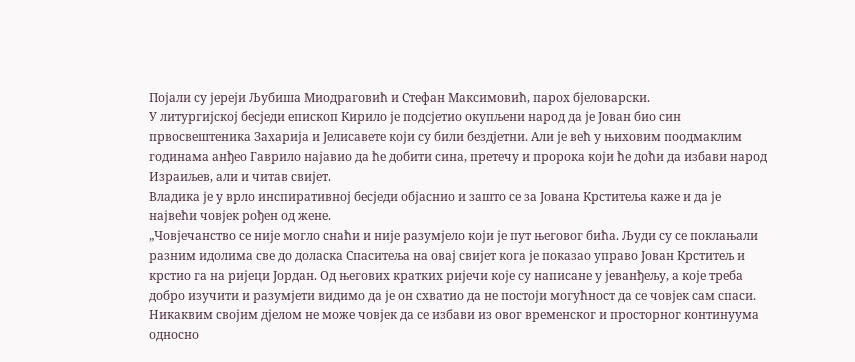Појали су јереји Љубиша Миодраговић и Стефан Максимовић, парох бјеловарски.
У литургијској бесједи епископ Кирило је подсјетио окупљени народ да је Јован био син првосвештеника Захарија и Јелисавете који су били бездјетни. Али је већ у њиховим поодмаклим годинама анђео Гаврило најавио да ће добити сина, претечу и пророка који ће доћи да избави народ Израиљев, али и читав свијет.
Владика је у врло инспиративној бесједи објаснио и зашто се за Јована Крститеља каже и да је највећи човјек рођен од жене.
„Човјечанство се није могло снаћи и није разумјело који је пут његовог бића. Људи су се поклањали разним идолима све до доласка Спаситеља на овај свијет кога је показао управо Јован Крститељ и крстио га на ријеци Јордан. Од његових кратких ријечи које су написане у јеванђељу, а које треба добро изучити и разумјети видимо да је он схватио да не постоји могућност да се човјек сам спаси. Никаквим својим дјелом не може човјек да се избави из овог временског и просторног континуума односно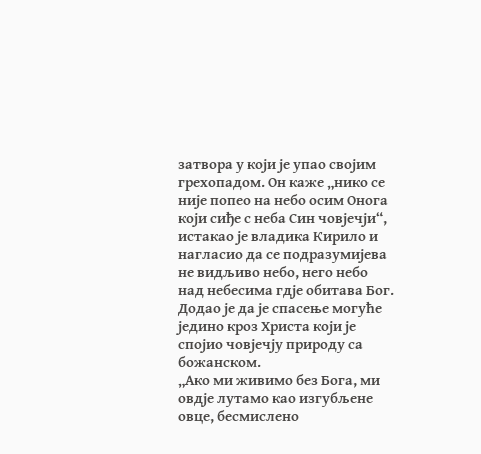затвора у који је упао својим грехопадом. Он каже „нико се није попео на небо осим Онога који сиђе с неба Син човјечји“, истакао је владика Кирило и нагласио да се подразумијева не видљиво небо, него небо над небесима гдје обитава Бог.
Додао је да је спасење могуће једино кроз Христа који је спојио човјечју природу са божанском.
„Ако ми живимо без Бога, ми овдје лутамо као изгубљене овце, бесмислено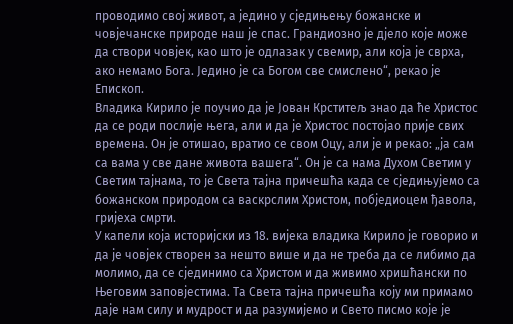проводимо свој живот, а једино у сједињењу божанске и човјечанске природе наш је спас. Грандиозно је дјело које може да створи човјек, као што је одлазак у свемир, али која је сврха, ако немамо Бога. Једино је са Богом све смислено“, рекао је Епископ.
Владика Кирило је поучио да је Јован Крститељ знао да ће Христос да се роди послије њега, али и да је Христос постојао прије свих времена. Он је отишао, вратио се свом Оцу, али је и рекао: „ја сам са вама у све дане живота вашега“. Он је са нама Духом Светим у Светим тајнама, то је Света тајна причешћа када се сједињујемо са божанском природом са васкрслим Христом, побједиоцем ђавола, гријеха смрти.
У капели која историјски из 18. вијека владика Кирило је говорио и да је човјек створен за нешто више и да не треба да се либимо да молимо, да се сјединимо са Христом и да живимо хришћански по Његовим заповјестима. Та Света тајна причешћа коју ми примамо даје нам силу и мудрост и да разумијемо и Свето писмо које је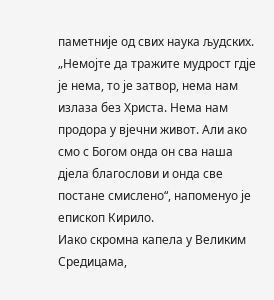паметније од свих наука људских.
„Немојте да тражите мудрост гдје је нема, то је затвор, нема нам излаза без Христа. Нема нам продора у вјечни живот. Али ако смо с Богом онда он сва наша дјела благослови и онда све постане смислено“, напоменуо је епископ Кирило.
Иако скромна капела у Великим Средицама,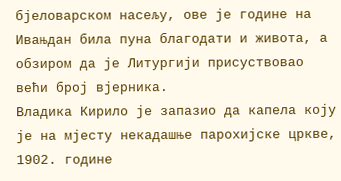бјеловарском насељу, ове је године на Ивањдан била пуна благодати и живота, а обзиром да је Литургији присуствовао већи број вјерника.
Владика Кирило је запазио да капела коју је на мјесту некадашње парохијске цркве, 1902. године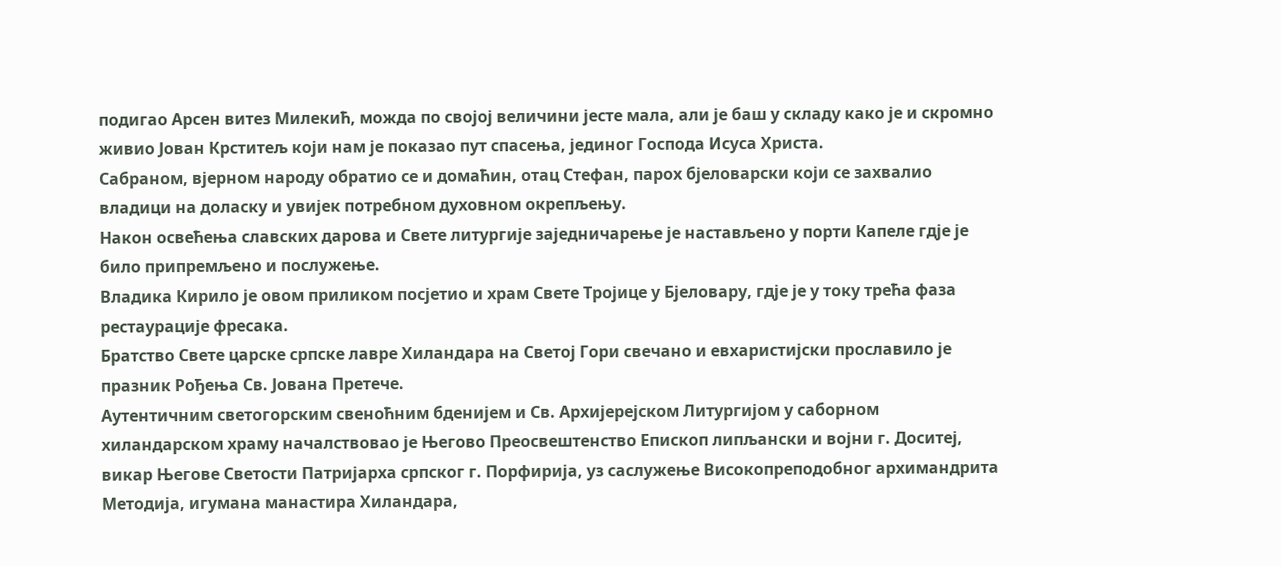подигао Арсен витез Милекић, можда по својој величини јесте мала, али је баш у складу како је и скромно живио Јован Крститељ који нам је показао пут спасења, јединог Господа Исуса Христа.
Сабраном, вјерном народу обратио се и домаћин, отац Стефан, парох бјеловарски који се захвалио владици на доласку и увијек потребном духовном окрепљењу.
Након освећења славских дарова и Свете литургије заједничарење је настављено у порти Капеле гдје је било припремљено и послужење.
Владика Кирило је овом приликом посјетио и храм Свете Тројице у Бјеловару, гдје је у току трећа фаза рестаурације фресака.
Братство Свете царске српске лавре Хиландара на Светој Гори свечано и евхаристијски прославило је празник Рођења Св. Јована Претече.
Аутентичним светогорским свеноћним бденијем и Св. Архијерејском Литургијом у саборном хиландарском храму началствовао је Његово Преосвештенство Епископ липљански и војни г. Доситеј, викар Његове Светости Патријарха српског г. Порфирија, уз саслужење Високопреподобног архимандрита Методија, игумана манастира Хиландара,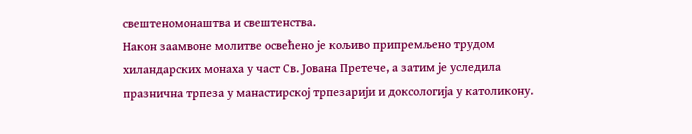свештеномонаштва и свештенства.
Након заамвоне молитве освећено је кољиво припремљено трудом хиландарских монаха у част Св. Јована Претече, а затим је уследила празнична трпеза у манастирској трпезарији и доксологија у католикону.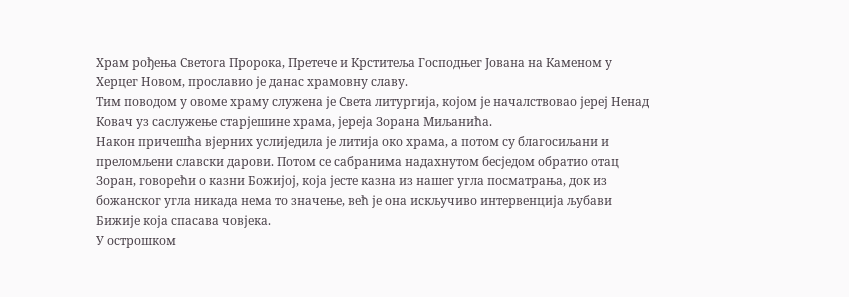Храм рођења Светога Пророка, Претече и Крститеља Господњег Јована на Каменом у Херцег Новом, прославио је данас храмовну славу.
Тим поводом у овоме храму служена је Света литургија, којом је началствовао јереј Ненад Ковач уз саслужење старјешине храма, јереја Зорана Миљанића.
Након причешћа вјерних услиједила је литија око храма, а потом су благосиљани и преломљени славски дарови. Потом се сабранима надахнутом бесједом обратио отац Зоран, говорећи о казни Божијој, која јесте казна из нашег угла посматрања, док из божанског угла никада нема то значење, већ је она искључиво интервенција љубави Бижије која спасава човјека.
У острошком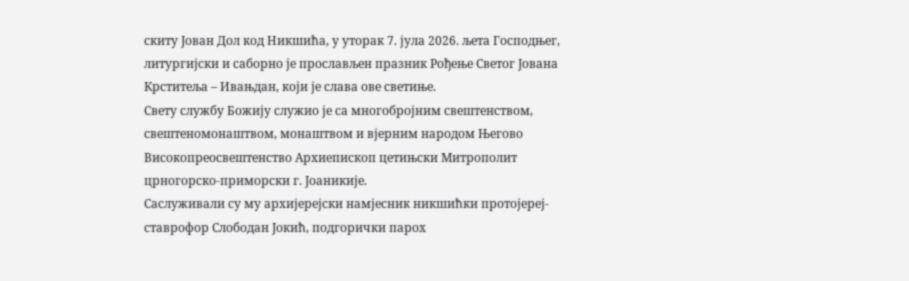скиту Јован Дол код Никшића, у уторак 7. јула 2026. љета Господњег, литургијски и саборно је прослављен празник Рођење Светог Јована Крститеља – Ивањдан, који је слава ове светиње.
Свету службу Божију служио је са многобројним свештенством, свештеномонаштвом, монаштвом и вјерним народом Његово Високопреосвештенство Архиепископ цетињски Митрополит црногорско-приморски г. Јоаникије.
Саслуживали су му архијерејски намјесник никшићки протојереј-ставрофор Слободан Јокић, подгорички парох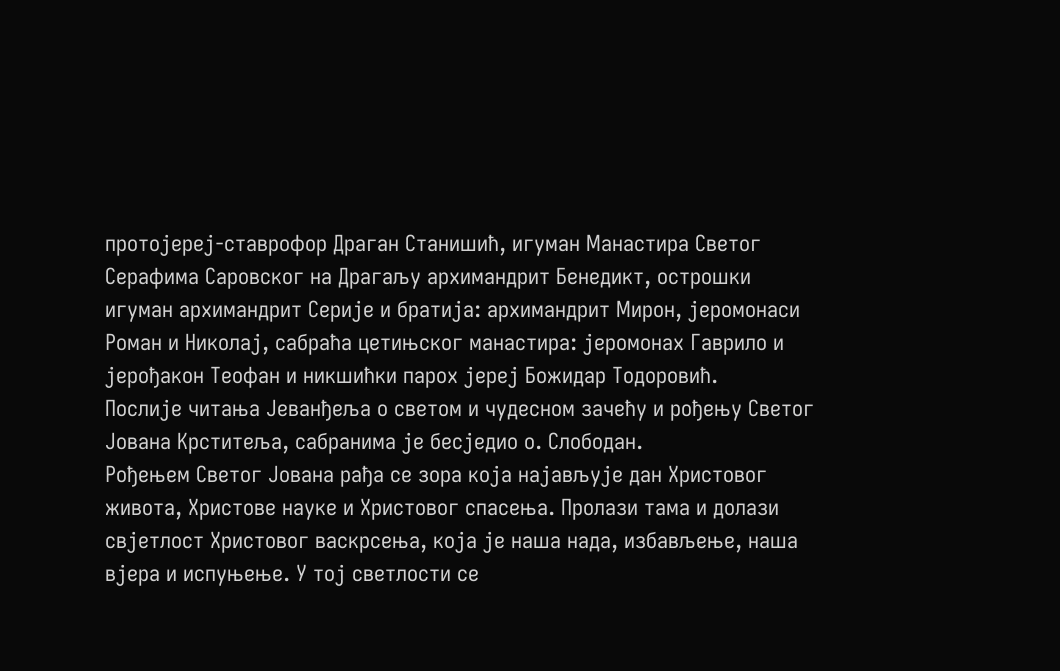протојереј-ставрофор Драган Станишић, игуман Манастира Светог Серафима Саровског на Драгаљу архимандрит Бенедикт, острошки игуман архимандрит Серије и братија: архимандрит Мирон, јеромонаси Роман и Николај, сабраћа цетињског манастира: јеромонах Гаврило и јерођакон Теофан и никшићки парох јереј Божидар Тодоровић.
Послије читања Јеванђеља о светом и чудесном зачећу и рођењу Светог Јована Крститеља, сабранима је бесједио о. Слободан.
Рођењем Светог Јована рађа се зора која најављује дан Христовог живота, Христове науке и Христовог спасења. Пролази тама и долази свјетлост Христовог васкрсења, која је наша нада, избављење, наша вјера и испуњење. У тој светлости се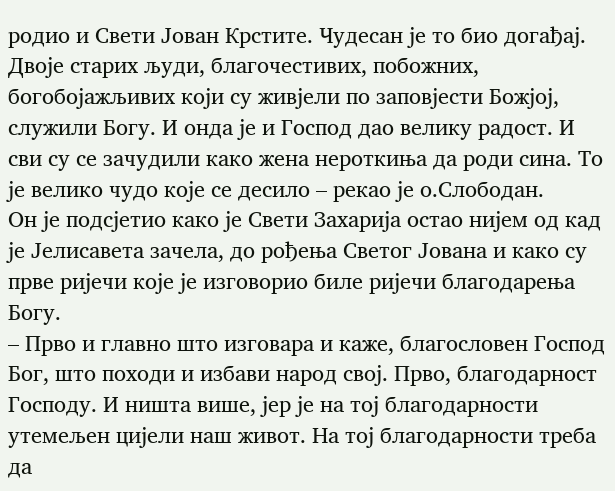родио и Свети Јован Крстите. Чудесан је то био догађај. Двоје старих људи, благочестивих, побожних, богобојажљивих који су живјели по заповјести Божјој, служили Богу. И онда је и Господ дао велику радост. И сви су се зачудили како жена нероткиња да роди сина. То је велико чудо које се десило – рекао је о.Слободан.
Он је подсјетио како је Свети Захарија остао нијем од кад је Јелисавета зачела, до рођења Светог Јована и како су прве ријечи које је изговорио биле ријечи благодарења Богу.
– Прво и главно што изговара и каже, благословен Господ Бог, што походи и избави народ свој. Прво, благодарност Господу. И ништа више, јер је на тој благодарности утемељен цијели наш живот. На тој благодарности треба да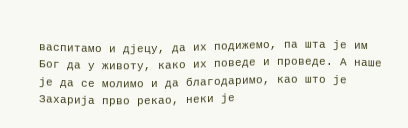васпитамо и дјецу, да их подижемо, па шта је им Бог да у животу, како их поведе и проведе. А наше је да се молимо и да благодаримо, као што је Захарија прво рекао, неки је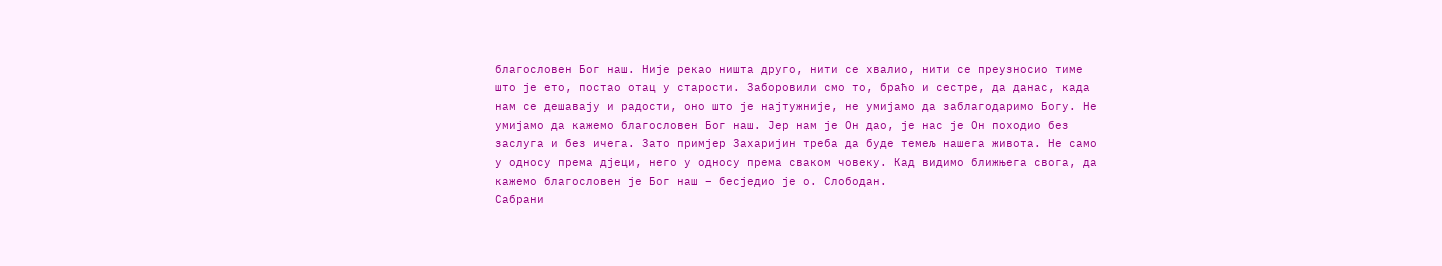благословен Бог наш. Није рекао ништа друго, нити се хвалио, нити се преузносио тиме што је ето, постао отац у старости. Заборовили смо то, браћо и сестре, да данас, када нам се дешавају и радости, оно што је најтужније, не умијамо да заблагодаримо Богу. Не умијамо да кажемо благословен Бог наш. Јер нам је Он дао, је нас је Он походио без заслуга и без ичега. Зато примјер Захаријин треба да буде темељ нашега живота. Не само у односу према дјеци, него у односу према сваком човеку. Кад видимо ближњега свога, да кажемо благословен је Бог наш – бесједио је о. Слободан.
Сабрани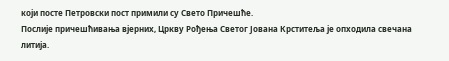који посте Петровски пост примили су Свето Причешће.
Послије причешћивања вјерних, Цркву Рођења Светог Јована Крститеља је опходила свечана литија.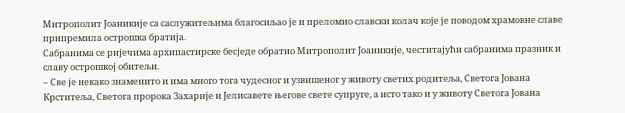Митрополит Јоаникије са саслужитељима благосиљао је и преломио славски колач које је поводом храмовне славе припремила острошка братија.
Сабранима се ријечима архипастирске бесједе обратио Митрополит Јоаникије, честитајући сабранима празник и славу острошкој обитељи.
– Све је некако знаменито и има много тога чудесног и узвишеног у животу светих родитеља, Светога Јована Крститеља, Светога пророка Захарије и Јелисавете његове свете супруге, а исто тако и у животу Светога Јована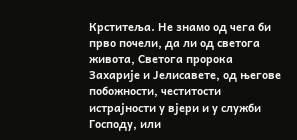Крститеља. Не знамо од чега би прво почели, да ли од светога живота, Светога пророка Захарије и Јелисавете, од његове побожности, честитости истрајности у вјери и у служби Господу, или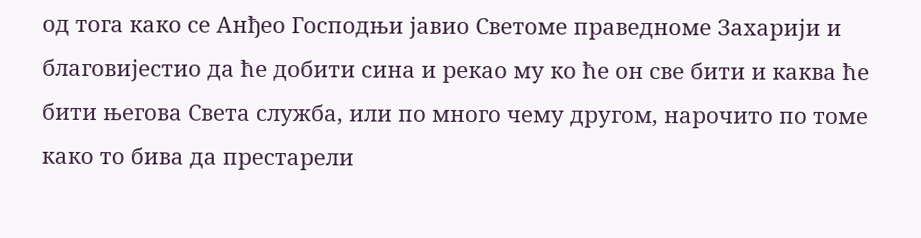од тога како се Анђео Господњи јавио Светоме праведноме Захарији и благовијестио да ће добити сина и рекао му ко ће он све бити и каква ће бити његова Света служба, или по много чему другом, нарочито по томе како то бива да престарели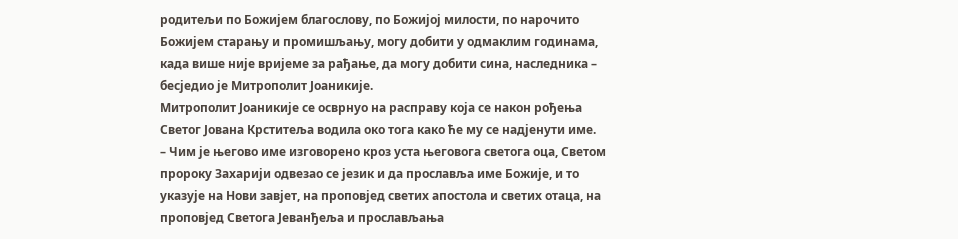родитељи по Божијем благослову, по Божијој милости, по нарочито Божијем старању и промишљању, могу добити у одмаклим годинама, када више није вријеме за рађање, да могу добити сина, наследника – бесједио је Митрополит Јоаникије.
Митрополит Јоаникије се осврнуо на расправу која се након рођења Светог Јована Крститеља водила око тога како ће му се надјенути име.
– Чим је његово име изговорено кроз уста његовога светога оца, Светом пророку Захарији одвезао се језик и да прославља име Божије, и то указује на Нови завјет, на проповјед светих апостола и светих отаца, на проповјед Светога Јеванђеља и прослављања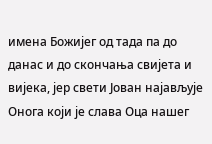имена Божијег од тада па до данас и до скончања свијета и вијека, јер свети Јован најављује Онога који је слава Оца нашег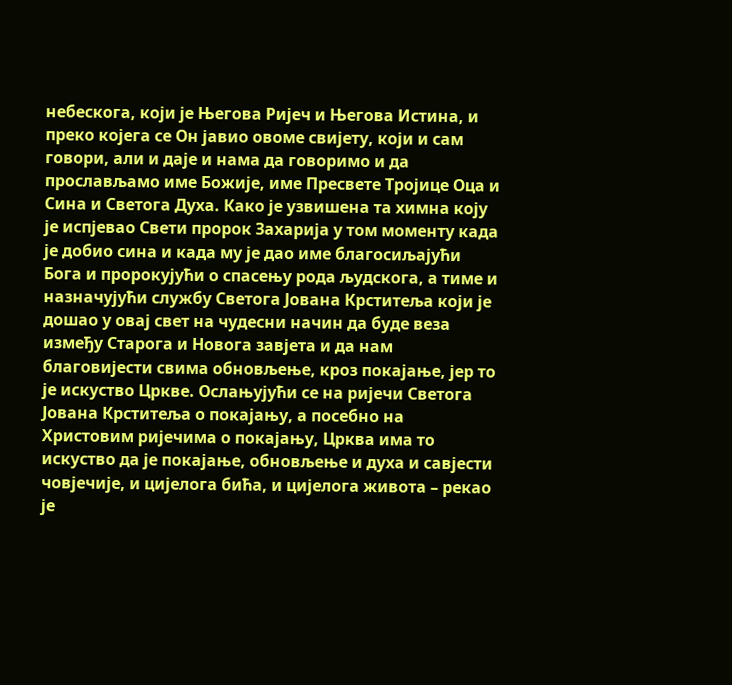небескога, који је Његова Ријеч и Његова Истина, и преко којега се Он јавио овоме свијету, који и сам говори, али и даје и нама да говоримо и да прослављамо име Божије, име Пресвете Тројице Оца и Сина и Светога Духа. Како је узвишена та химна коју је испјевао Свети пророк Захарија у том моменту када је добио сина и када му је дао име благосиљајући Бога и пророкујући о спасењу рода људскога, а тиме и назначујући службу Светога Јована Крститеља који је дошао у овај свет на чудесни начин да буде веза између Старога и Новога завјета и да нам благовијести свима обновљење, кроз покајање, јер то је искуство Цркве. Ослањујући се на ријечи Светога Јована Крститеља о покајању, а посебно на Христовим ријечима о покајању, Црква има то искуство да је покајање, обновљење и духа и савјести човјечије, и цијелога бића, и цијелога живота – рекао је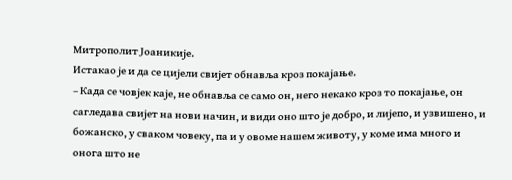Митрополит Јоаникије.
Истакао је и да се цијели свијет обнавља кроз покајање.
– Када се човјек каје, не обнавља се само он, него некако кроз то покајање, он сагледава свијет на нови начин, и види оно што је добро, и лијепо, и узвишено, и божанско, у сваком човеку, па и у овоме нашем животу, у коме има много и онога што не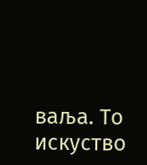ваља. То искуство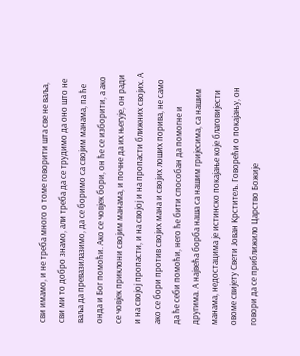сви имамо, и не треба много о томе говорити шта све не ваља, сви ми то добро знамо, али треба да се трудимо да оно што не ваља да превазилазимо, да се боримо са својим манама, па ће онда и Бог помоћи. Ако се човјек бори, он ће се изборити, а ако се човјек приклони својим манама, и почне да их његује, он ради и на својој пропасти, и на својој и на пропасти ближних својих. А ако се бори против својих мана и својих лоших порива, не само да ће себи помоћи, него ће бити способан да помогне и другима. А највећа борба наша са нашим гријесима, са нашим манама, недостацима је истинско покајање које благовијести овоме свијету Свети Јован Крститељ. Говорећи о покајању, он говори да се приближило Царство Божије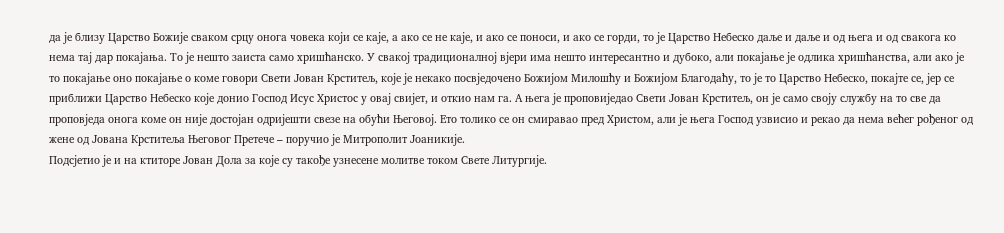да је близу Царство Божије сваком срцу онога човека који се каје, а ако се не каје, и ако се поноси, и ако се горди, то је Царство Небеско даље и даље и од њега и од свакога ко нема тај дар покајања. То је нешто заиста само хришћанско. У свакој традиционалној вјери има нешто интересантно и дубоко, али покајање је одлика хришћанства, али ако је то покајање оно покајање о коме говори Свети Јован Крститељ, које је некако посвједочено Божијом Милошћу и Божијом Благодаћу, то је то Царство Небеско, покајте се, јер се приближи Царство Небеско које донио Господ Исус Христос у овај свијет, и откио нам га. А њега је проповиједао Свети Јован Крститељ, он је само своју службу на то све да проповједа онога коме он није достојан одријешти свезе на обући Његовој. Ето толико се он смиравао пред Христом, али је њега Господ узвисио и рекао да нема већег рођеног од жене од Јована Крститеља Његовог Претече – поручио је Митрополит Јоаникије.
Подсјетио је и на ктиторе Јован Дола за које су такође узнесене молитве током Свете Литургије.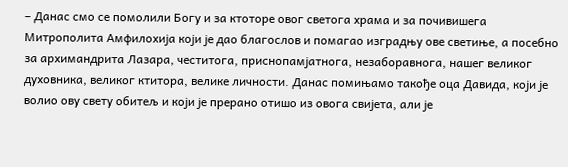– Данас смо се помолили Богу и за ктоторе овог светога храма и за почивишега Митрополита Амфилохија који је дао благослов и помагао изградњу ове светиње, а посебно за архимандрита Лазара, честитога, приснопамјатнога, незаборавнога, нашег великог духовника, великог ктитора, велике личности. Данас помињамо такође оца Давида, који је волио ову свету обитељ и који је прерано отишо из овога свијета, али је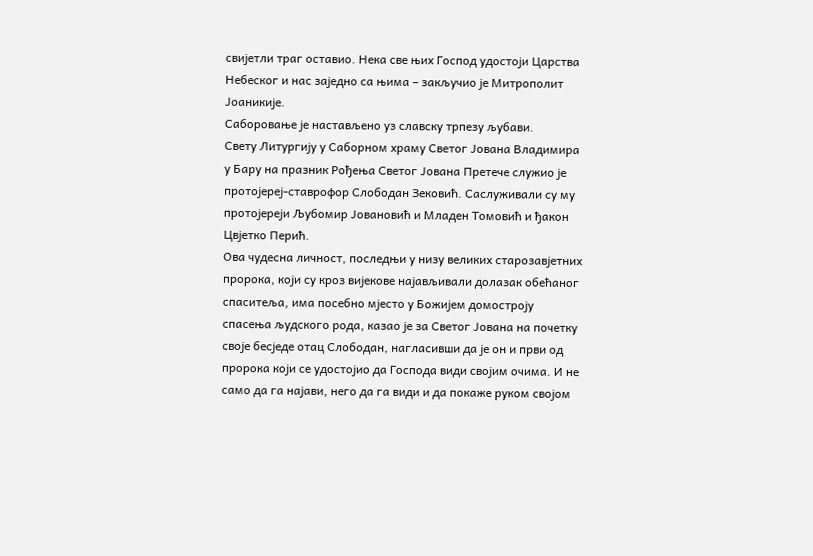свијетли траг оставио. Нека све њих Господ удостоји Царства Небеског и нас заједно са њима – закључио је Митрополит Јоаникије.
Саборовање је настављено уз славску трпезу љубави.
Свету Литургију у Саборном храму Светог Јована Владимира у Бару на празник Рођења Светог Јована Претече служио је протојереј-ставрофор Слободан Зековић. Саслуживали су му протојереји Љубомир Јовановић и Младен Томовић и ђакон Цвјетко Перић.
Ова чудесна личност, последњи у низу великих старозавјетних пророка, који су кроз вијекове најављивали долазак обећаног спаситеља, има посебно мјесто у Божијем домостроју спасења људского рода, казао је за Светог Јована на почетку своје бесједе отац Слободан, нагласивши да је он и први од пророка који се удостојио да Господа види својим очима. И не само да га најави, него да га види и да покаже руком својом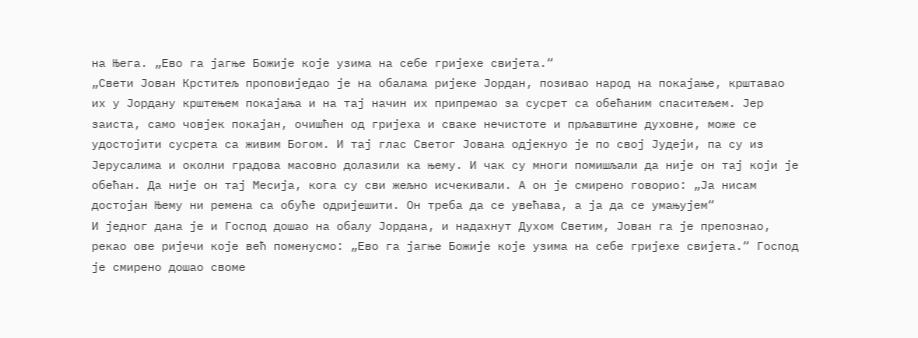на Њега. „Ево га јагње Божије које узима на себе гријехе свијета.“
„Свети Јован Крститељ проповиједао је на обалама ријеке Јордан, позивао народ на покајање, крштавао их у Јордану крштењем покајања и на тај начин их припремао за сусрет са обећаним спаситељем. Јер заиста, само човјек покајан, очишћен од гријеха и сваке нечистоте и прљавштине духовне, може се удостојити сусрета са живим Богом. И тај глас Светог Јована одјекнуо је по свој Јудеји, па су из Јерусалима и околни градова масовно долазили ка њему. И чак су многи помишљали да није он тај који је обећан. Да није он тај Месија, кога су сви жељно исчекивали. А он је смирено говорио: „Ја нисам достојан Њему ни ремена са обуће одријешити. Он треба да се увећава, а ја да се умањујем“
И једног дана је и Господ дошао на обалу Јордана, и надахнут Духом Светим, Јован га је препознао, рекао ове ријечи које већ поменусмо: „Ево га јагње Божије које узима на себе гријехе свијета.“ Господ је смирено дошао своме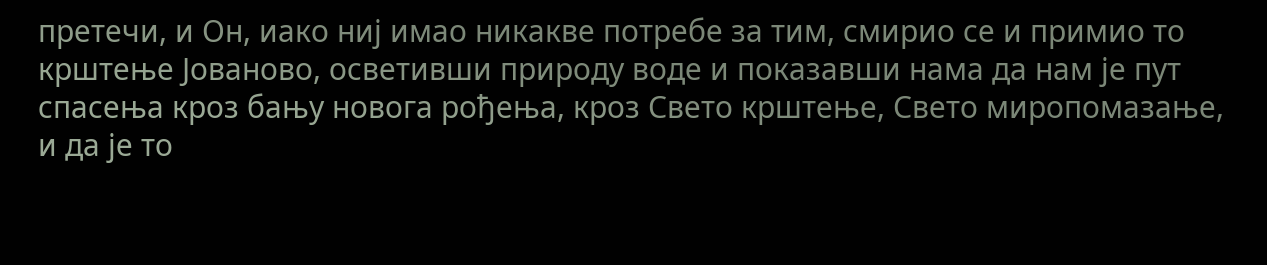претечи, и Он, иако ниј имао никакве потребе за тим, смирио се и примио то крштење Јованово, осветивши природу воде и показавши нама да нам је пут спасења кроз бању новога рођења, кроз Свето крштење, Свето миропомазање, и да је то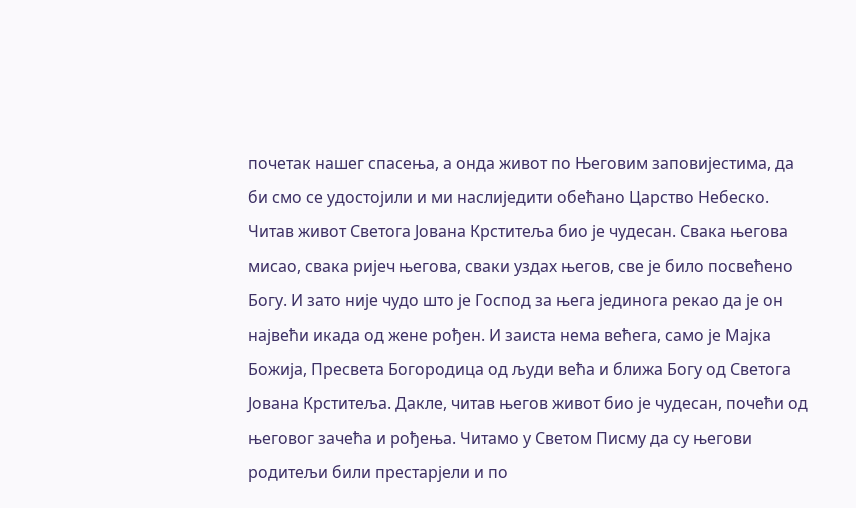почетак нашег спасења, а онда живот по Његовим заповијестима, да би смо се удостојили и ми наслиједити обећано Царство Небеско.
Читав живот Светога Јована Крститеља био је чудесан. Свака његова мисао, свака ријеч његова, сваки уздах његов, све је било посвећено Богу. И зато није чудо што је Господ за њега јединога рекао да је он највећи икада од жене рођен. И заиста нема већега, само је Мајка Божија, Пресвета Богородица од људи већа и ближа Богу од Светога Јована Крститеља. Дакле, читав његов живот био је чудесан, почећи од његовог зачећа и рођења. Читамо у Светом Писму да су његови родитељи били престарјели и по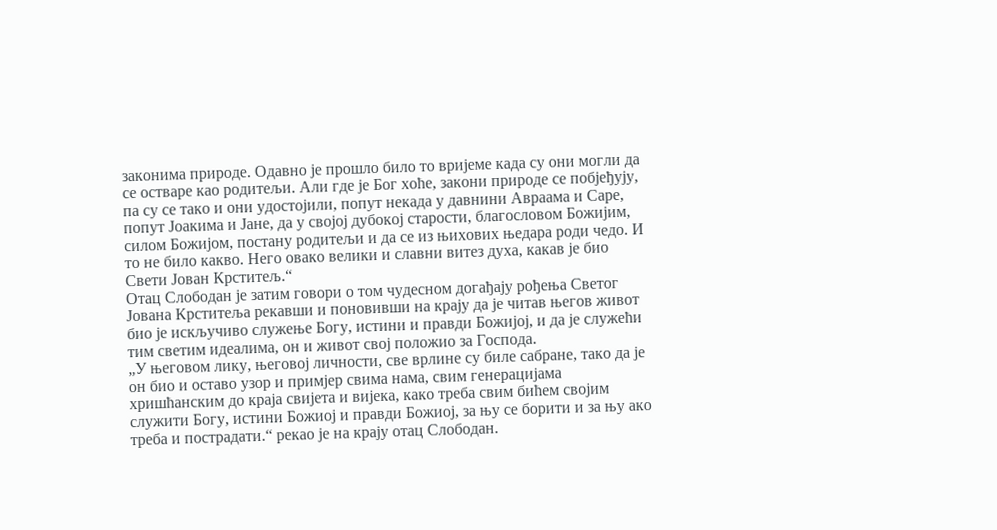законима природе. Одавно је прошло било то вријеме када су они могли да се остваре као родитељи. Али где је Бог хоће, закони природе се побјеђују, па су се тако и они удостојили, попут некада у давнини Авраама и Саре, попут Јоакима и Јане, да у својој дубокој старости, благословом Божијим, силом Божијом, постану родитељи и да се из њихових њедара роди чедо. И то не било какво. Него овако велики и славни витез духа, какав је био Свети Јован Крститељ.“
Отац Слободан је затим говори о том чудесном догађају рођења Светог Јована Крститеља рекавши и поновивши на крају да је читав његов живот био је искључиво служење Богу, истини и правди Божијој, и да је служећи тим светим идеалима, он и живот свој положио за Господа.
„У његовом лику, његовој личности, све врлине су биле сабране, тако да је он био и оставо узор и примјер свима нама, свим генерацијама хришћанским до краја свијета и вијека, како треба свим бићем својим служити Богу, истини Божиој и правди Божиој, за њу се борити и за њу ако треба и пострадати.“ рекао је на крају отац Слободан.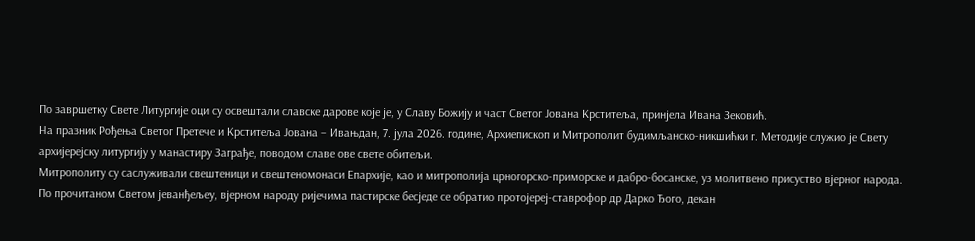По завршетку Свете Литургије оци су освештали славске дарове које је, у Славу Божију и част Светог Јована Крститеља, принјела Ивана Зековић.
На празник Рођења Светог Претече и Крститеља Јована – Ивањдан, 7. јула 2026. године, Архиепископ и Митрополит будимљанско-никшићки г. Методије служио је Свету архијерејску литургију у манастиру Заграђе, поводом славе ове свете обитељи.
Митрополиту су саслуживали свештеници и свештеномонаси Епархије, као и митрополија црногорско-приморске и дабро-босанске, уз молитвено присуство вјерног народа.
По прочитаном Светом јеванђељеу, вјерном народу ријечима пастирске бесједе се обратио протојереј-ставрофор др Дарко Ђого, декан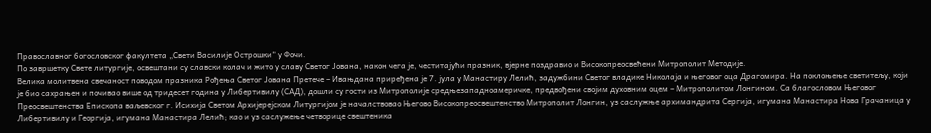Православног богословског факултета „Свети Василије Острошки“ у Фочи.
По завршетку Свете литургије, освештани су славски колач и жито у славу Светог Јована, након чега је, честитајући празник, вјерне поздравио и Високопреосвећени Митрополит Методије.
Велика молитвена свечаност поводом празника Рођења Светог Јована Претече – Ивањдана приређена је 7. јула у Манастиру Лелић, задужбини Светог владике Николаја и његовог оца Драгомира. На поклоњење светитељу, који је био сахрањен и почивао више од тридесет година у Либертивилу (САД), дошли су гости из Митрополије средњезападноамеричке, предвођени својим духовним оцем – Митрополитом Лонгином. Са благословом Његовог Преосвештенства Епископа ваљевског г. Исихија Светом Архијерејском Литургијом је началствовао Његово Високопреосвештенство Митрополит Лонгин, уз саслужње архимандрита Сергија, игумана Манастира Нова Грачаница у Либертивилу и Георгија, игумана Манастира Лелић; као и уз саслужење четворице свештеника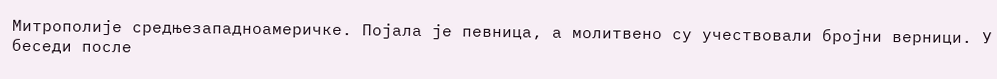Митрополије средњезападноамеричке. Појала је певница, а молитвено су учествовали бројни верници. У беседи после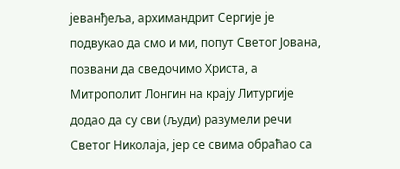јеванђеља, архимандрит Сергије је подвукао да смо и ми, попут Светог Јована, позвани да сведочимо Христа, а Митрополит Лонгин на крају Литургије додао да су сви (људи) разумели речи Светог Николаја, јер се свима обраћао са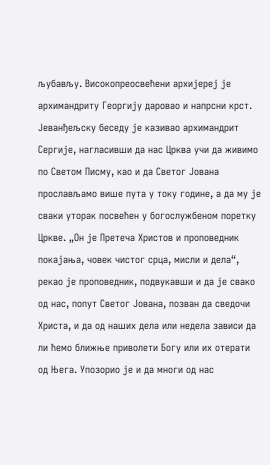љубављу. Високопреосвећени архијереј је архимандриту Георгију даровао и напрсни крст.
Јеванђељску беседу је казивао архимандрит Сергије, нагласивши да нас Црква учи да живимо по Светом Писму, као и да Светог Јована прослављамо више пута у току године, а да му је сваки уторак посвећен у богослужбеном поретку Цркве. „Он је Претеча Христов и проповедник покајања, човек чистог срца, мисли и дела“, рекао је проповедник, подвукавши и да је свако од нас, попут Светог Јована, позван да сведочи Христа, и да од наших дела или недела зависи да ли ћемо ближње приволети Богу или их отерати од Њега. Упозорио је и да многи од нас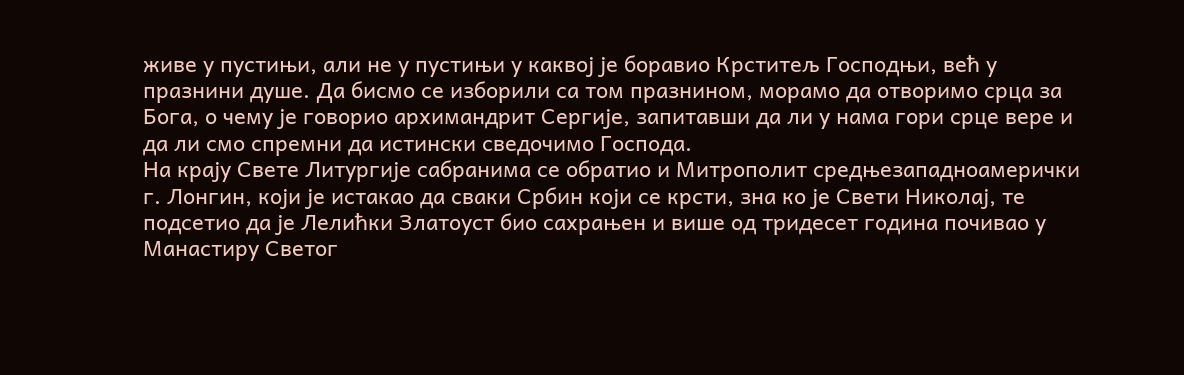живе у пустињи, али не у пустињи у каквој је боравио Крститељ Господњи, већ у празнини душе. Да бисмо се изборили са том празнином, морамо да отворимо срца за Бога, о чему је говорио архимандрит Сергије, запитавши да ли у нама гори срце вере и да ли смо спремни да истински сведочимо Господа.
На крају Свете Литургије сабранима се обратио и Митрополит средњезападноамерички г. Лонгин, који је истакао да сваки Србин који се крсти, зна ко је Свети Николај, те подсетио да је Лелићки Златоуст био сахрањен и више од тридесет година почивао у Манастиру Светог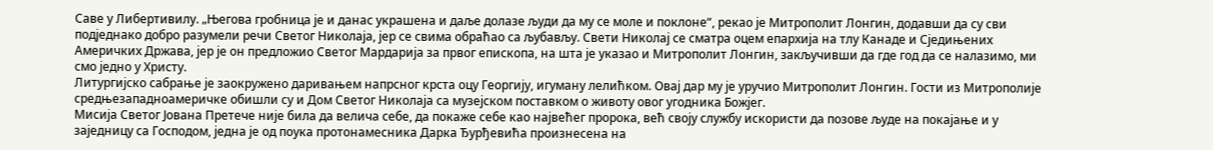Саве у Либертивилу. „Његова гробница је и данас украшена и даље долазе људи да му се моле и поклоне“, рекао је Митрополит Лонгин, додавши да су сви подједнако добро разумели речи Светог Николаја, јер се свима обраћао са љубављу. Свети Николај се сматра оцем епархија на тлу Канаде и Сједињених Америчких Држава, јер је он предложио Светог Мардарија за првог епископа, на шта је указао и Митрополит Лонгин, закључивши да где год да се налазимо, ми смо једно у Христу.
Литургијско сабрање је заокружено даривањем напрсног крста оцу Георгију, игуману лелићком. Овај дар му је уручио Митрополит Лонгин. Гости из Митрополије средњезападноамеричке обишли су и Дом Светог Николаја са музејском поставком о животу овог угодника Божјег.
Мисија Светог Јована Претече није била да велича себе, да покаже себе као највећег пророка, већ своју службу искористи да позове људе на покајање и у заједницу са Господом, једна је од поука протонамесника Дарка Ђурђевића произнесена на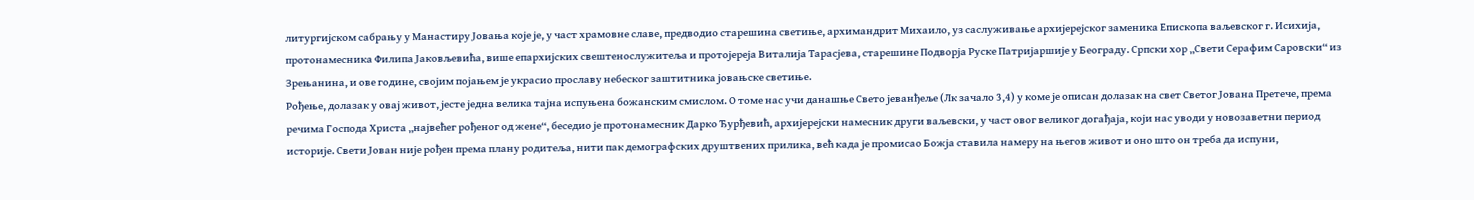литургијском сабрању у Манастиру Јовања које је, у част храмовне славе, предводио старешина светиње, архимандрит Михаило, уз саслуживање архијерејског заменика Епископа ваљевског г. Исихија, протонамесника Филипа Јаковљевића, више епархијских свештенослужитеља и протојереја Виталија Тарасјева, старешине Подворја Руске Патријаршије у Београду. Српски хор „Свети Серафим Саровски“ из Зрењанина, и ове године, својим појањем је украсио прославу небеског заштитника јовањске светиње.
Рођење, долазак у овај живот, јесте једна велика тајна испуњена божанским смислом. О томе нас учи данашње Свето јеванђеље (Лк зачало 3,4) у коме је описан долазак на свет Светог Јована Претече, према речима Господа Христа „највећег рођеног од жене“, беседио је протонамесник Дарко Ђурђевић, архијерејски намесник други ваљевски, у част овог великог догађаја, који нас уводи у новозаветни период историје. Свети Јован није рођен према плану родитеља, нити пак демографских друштвених прилика, већ када је промисао Божја ставила намеру на његов живот и оно што он треба да испуни,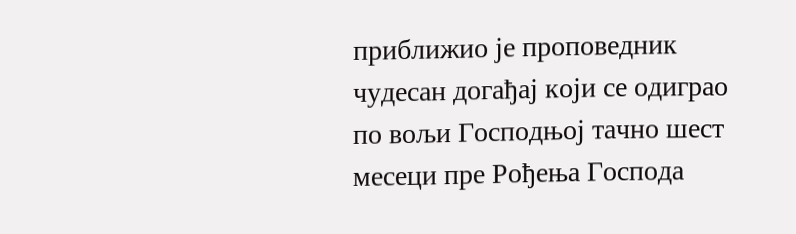приближио је проповедник чудесан догађај који се одиграо по вољи Господњој тачно шест месеци пре Рођења Господа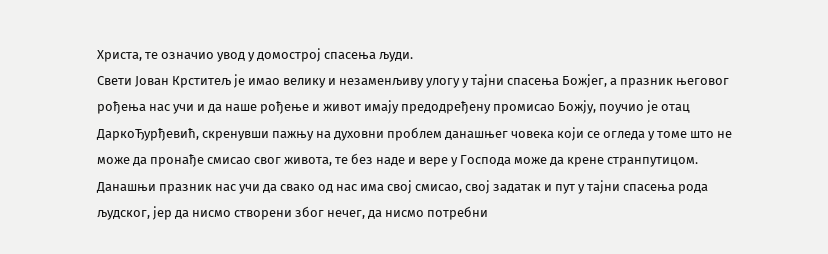Христа, те означио увод у домострој спасења људи.
Свети Јован Крститељ је имао велику и незаменљиву улогу у тајни спасења Божјег, а празник његовог рођења нас учи и да наше рођење и живот имају предодређену промисао Божју, поучио је отац ДаркоЂурђевић, скренувши пажњу на духовни проблем данашњег човека који се огледа у томе што не може да пронађе смисао свог живота, те без наде и вере у Господа може да крене странпутицом.
Данашњи празник нас учи да свако од нас има свој смисао, свој задатак и пут у тајни спасења рода људског, јер да нисмо створени због нечег, да нисмо потребни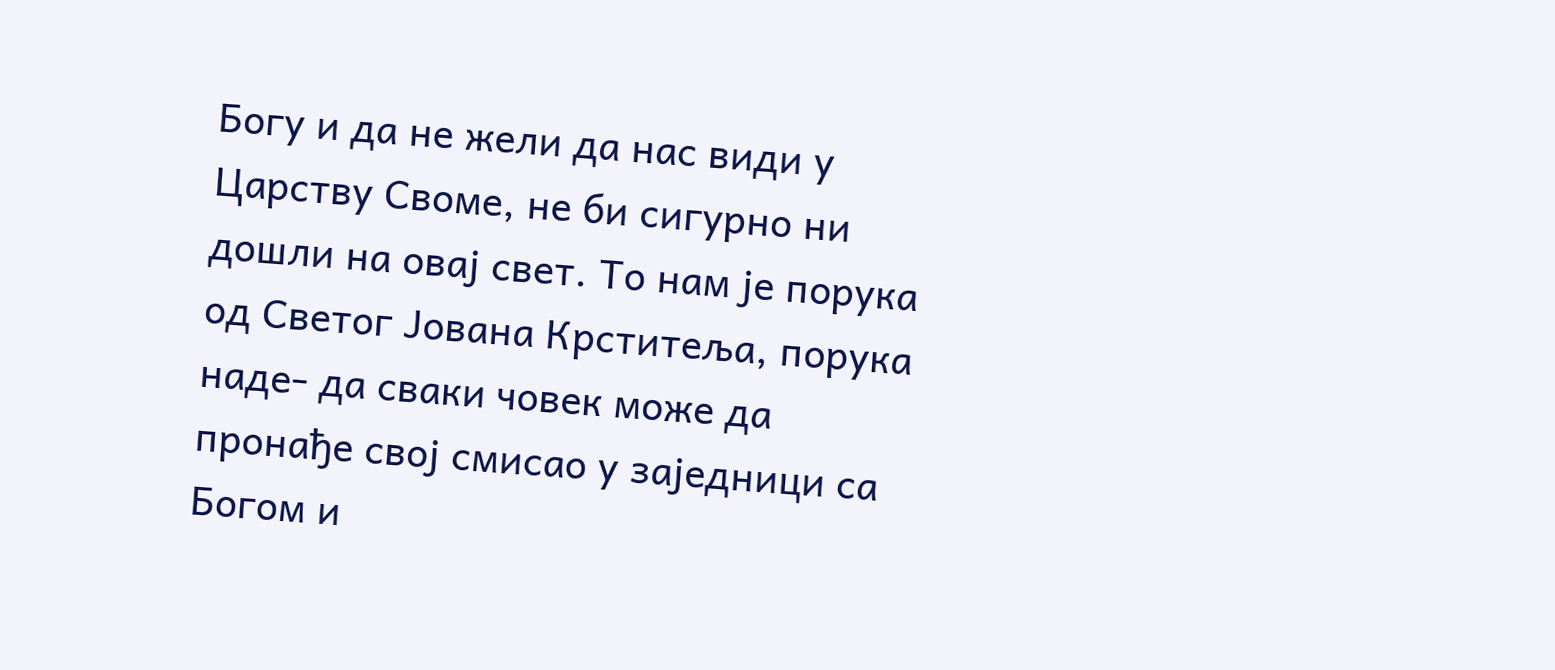Богу и да не жели да нас види у Царству Своме, не би сигурно ни дошли на овај свет. То нам је порука од Светог Јована Крститеља, порука наде- да сваки човек може да пронађе свој смисао у заједници са Богом и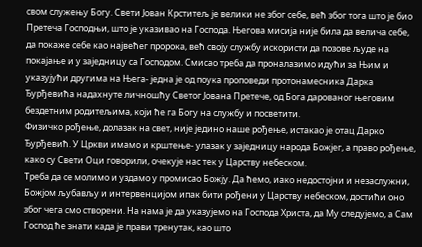свом служењу Богу. Свети Јован Крститељ је велики не због себе, већ због тога што је био Претеча Господњи, што је указивао на Господа. Његова мисија није била да велича себе, да покаже себе као највећег пророка, већ своју службу искористи да позове људе на покајање и у заједницу са Господом. Смисао треба да проналазимо идући за Њим и указујући другима на Њега- једна је од поука проповеди протонамесника Дарка Ђурђевића надахнуте личношћу Светог Јована Претече, од Бога дарованог његовим бездетним родитељима, који ће га Богу на службу и посветити.
Физичко рођење, долазак на свет, није једино наше рођење, истакао је отац Дарко Ђурђевић. У Цркви имамо и крштење- улазак у заједницу народа Божјег, а право рођење, како су Свети Оци говорили, очекује нас тек у Царству небеском.
Треба да се молимо и уздамо у промисао Божју. Да ћемо, иако недостојни и незаслужни, Божјом љубављу и интервенцијом ипак бити рођени у Царству небеском, достићи оно због чега смо створени. На нама је да указујемо на Господа Христа, да Му следујемо, а Сам Господ ће знати када је прави тренутак, као што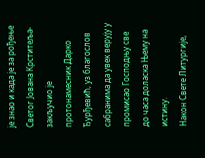је знао и када је за рођење Светог Јована Крститеља- закључио је протонамесник Дарко Ђурђевић, уз благослов сабранима да увек верују у промисао Господњу све до часа доласка Њему на истину.
Након Свете Литургије,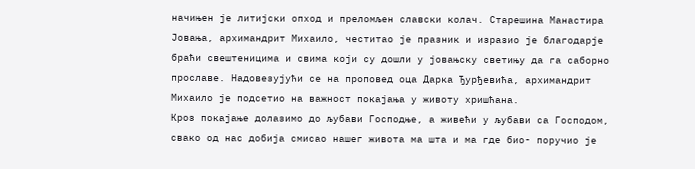начињен је литијски опход и преломљен славски колач. Старешина Манастира Јовања, архимандрит Михаило, честитао је празник и изразио је благодарје браћи свештеницима и свима који су дошли у јовањску светињу да га саборно прославе. Надовезујући се на проповед оца Дарка Ђурђевића, архимандрит Михаило је подсетио на важност покајања у животу хришћана.
Кроз покајање долазимо до љубави Господње, а живећи у љубави са Господом, свако од нас добија смисао нашег живота ма шта и ма где био- поручио је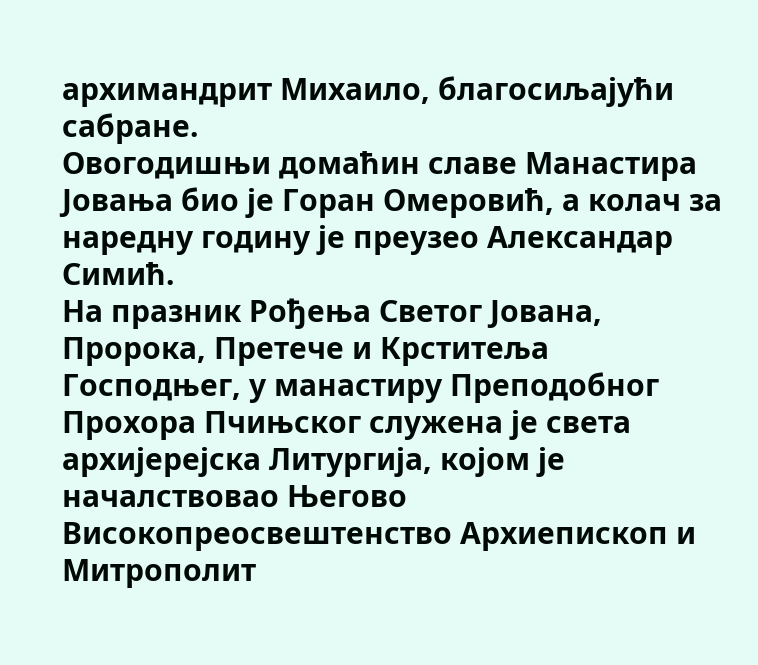архимандрит Михаило, благосиљајући сабране.
Овогодишњи домаћин славе Манастира Јовања био је Горан Омеровић, а колач за наредну годину је преузео Александар Симић.
На празник Рођења Светог Јована, Пророка, Претече и Крститеља Господњег, у манастиру Преподобног Прохора Пчињског служена је света архијерејска Литургија, којом је началствовао Његово Високопреосвештенство Архиепископ и Митрополит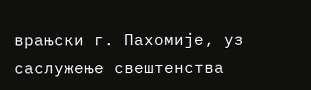врањски г. Пахомије, уз саслужење свештенства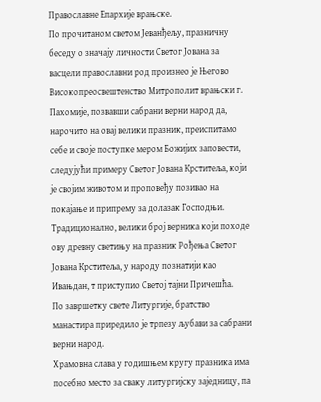Православне Епархије врањске.
По прочитаном светом Јеванђељу, празничну беседу о значају личности Светог Јована за васцели православни род произнео је Његово Високопреосвештенство Митрополит врањски г. Пахомије, позвавши сабрани верни народ да, нарочито на овај велики празник, преиспитамо себе и своје поступке мером Божијих заповести, следујући примеру Светог Јована Крститеља, који је својим животом и проповеђу позивао на покајање и припрему за долазак Господњи.
Традиционално, велики број верника који походе ову древну светињу на празник Рођења Светог Јована Крститеља, у народу познатији као Ивањдан, т приступио Светој тајни Причешћа.
По завршетку свете Литургије, братство манастира приредило је трпезу љубави за сабрани верни народ.
Храмовна слава у годишњем кругу празника има посебно место за сваку литургијску заједницу, па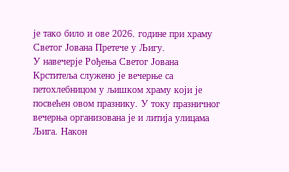је тако било и ове 2026. године при храму Светог Јована Претече у Љигу.
У навечерје Рођења Светог Јована Крститеља служено је вечерње са петохлебницом у љишком храму који је посвећен овом празнику. У току празничног вечерња организована је и литија улицама Љига. Након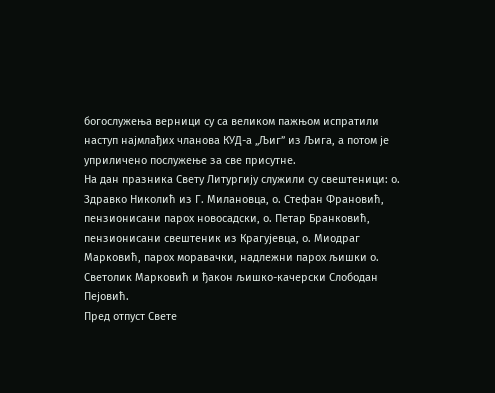богослужења верници су са великом пажњом испратили наступ најмлађих чланова КУД-а „Љиг” из Љига, а потом је уприличено послужење за све присутне.
На дан празника Свету Литургију служили су свештеници: о. Здравко Николић из Г. Милановца, о. Стефан Франовић, пензионисани парох новосадски, о. Петар Бранковић, пензионисани свештеник из Крагујевца, о. Миодраг Марковић, парох моравачки, надлежни парох љишки о. Светолик Марковић и ђакон љишко-качерски Слободан Пејовић.
Пред отпуст Свете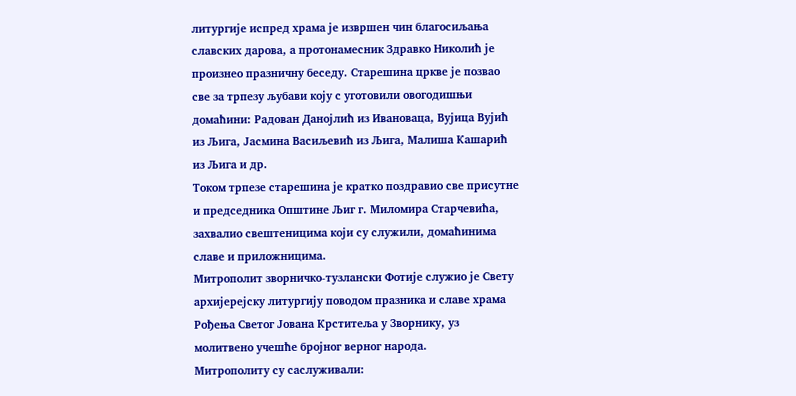литургије испред храма је извршен чин благосиљања славских дарова, а протонамесник Здравко Николић је произнео празничну беседу. Старешина цркве је позвао све за трпезу љубави коју с уготовили овогодишњи домаћини: Радован Данојлић из Ивановаца, Вујица Вујић из Љига, Јасмина Васиљевић из Љига, Малиша Кашарић из Љига и др.
Током трпезе старешина је кратко поздравио све присутне и председника Општине Љиг г. Миломира Старчевића, захвалио свештеницима који су служили, домаћинима славе и приложницима.
Митрополит зворничко-тузлански Фотије служио је Свету архијерејску литургију поводом празника и славе храма Рођења Светог Јована Крститеља у Зворнику, уз молитвено учешће бројног верног народа.
Митрополиту су саслуживали: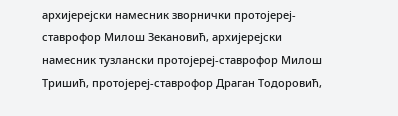архијерејски намесник зворнички протојереј-ставрофор Милош Зекановић, архијерејски намесник тузлански протојереј-ставрофор Милош Тришић, протојереј-ставрофор Драган Тодоровић,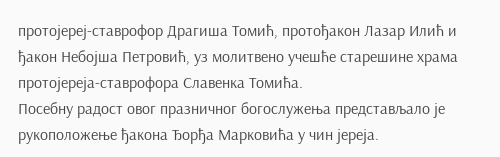протојереј-ставрофор Драгиша Томић, протођакон Лазар Илић и ђакон Небојша Петровић, уз молитвено учешће старешине храма протојереја-ставрофора Славенка Томића.
Посебну радост овог празничног богослужења представљало је рукоположење ђакона Ђорђа Марковића у чин јереја.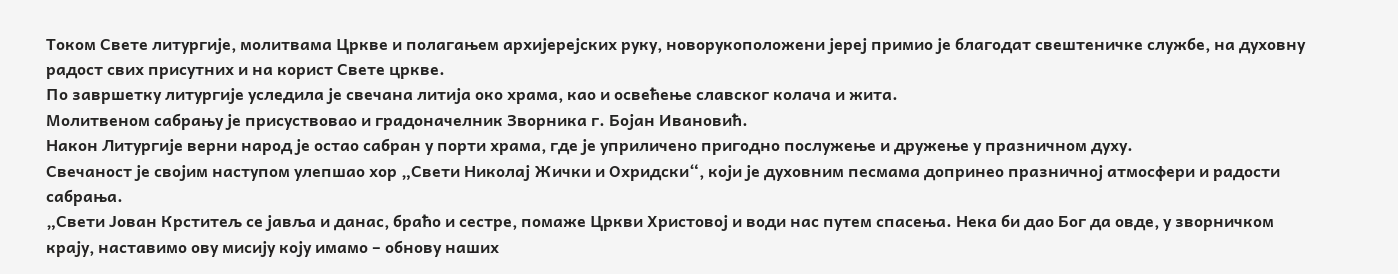Током Свете литургије, молитвама Цркве и полагањем архијерејских руку, новорукоположени јереј примио је благодат свештеничке службе, на духовну радост свих присутних и на корист Свете цркве.
По завршетку литургије уследила је свечана литија око храма, као и освећење славског колача и жита.
Молитвеном сабрању је присуствовао и градоначелник Зворника г. Бојан Ивановић.
Након Литургије верни народ је остао сабран у порти храма, где је уприличено пригодно послужење и дружење у празничном духу.
Свечаност је својим наступом улепшао хор „Свети Николај Жички и Охридски“, који је духовним песмама допринео празничној атмосфери и радости сабрања.
„Свети Јован Крститељ се јавља и данас, браћо и сестре, помаже Цркви Христовој и води нас путем спасења. Нека би дао Бог да овде, у зворничком крају, наставимо ову мисију коју имамо – обнову наших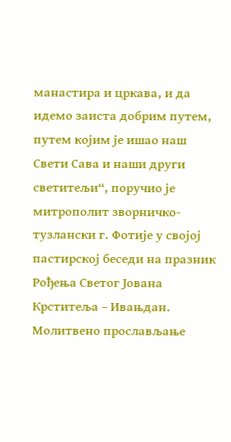манастира и цркава, и да идемо заиста добрим путем, путем којим је ишао наш Свети Сава и наши други светитељи“, поручио је митрополит зворничко-тузлански г. Фотије у својој пастирској беседи на празник Рођења Светог Јована Крститеља – Ивањдан.
Молитвено прослављање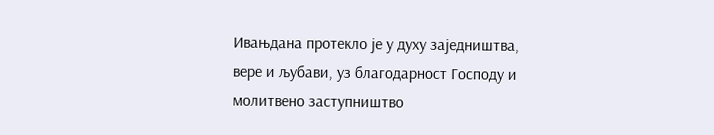Ивањдана протекло је у духу заједништва, вере и љубави, уз благодарност Господу и молитвено заступништво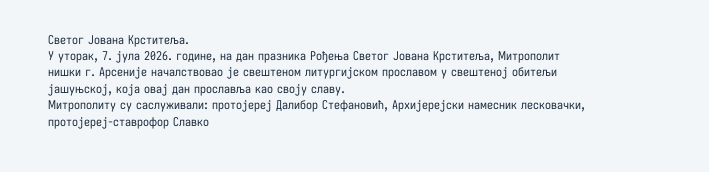Светог Јована Крститеља.
У уторак, 7. јула 2026. године, на дан празника Рођења Светог Јована Крститеља, Митрополит нишки г. Арсеније началствовао је свештеном литургијском прославом у свештеној обитељи јашуњској, која овај дан прославља као своју славу.
Митрополиту су саслуживали: протојереј Далибор Стефановић, Архијерејски намесник лесковачки, протојереј-ставрофор Славко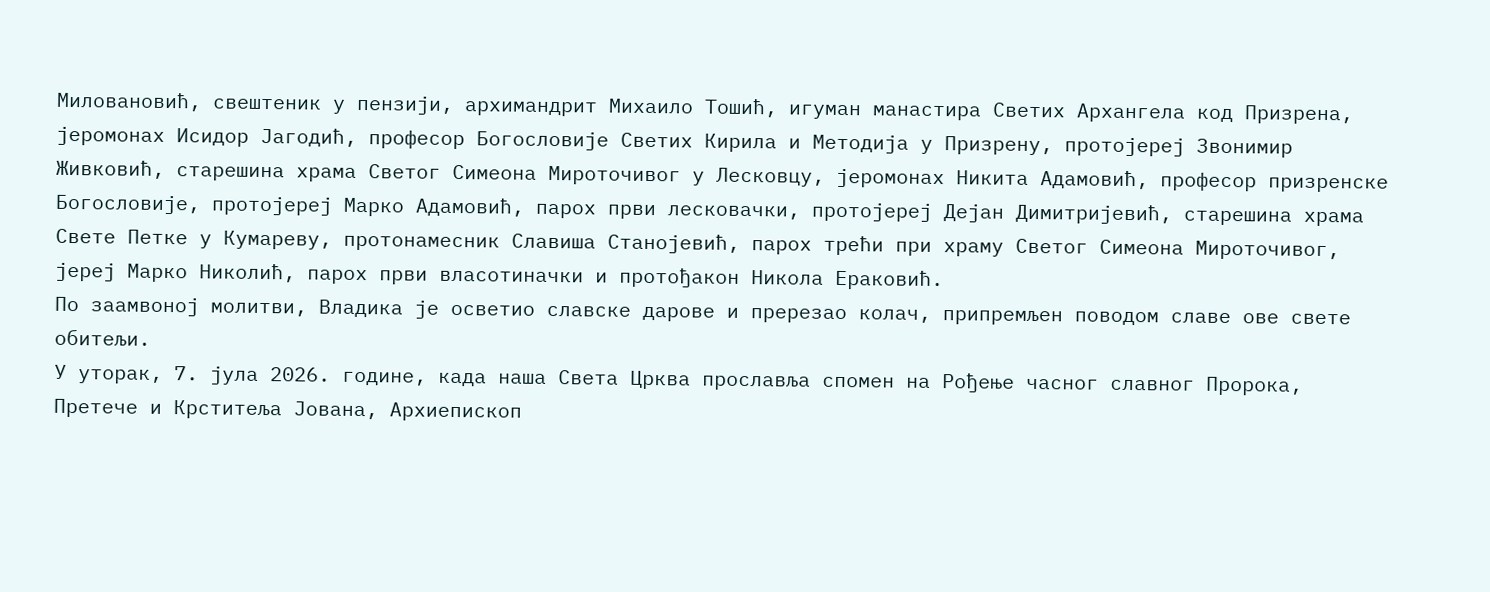Миловановић, свештеник у пензији, архимандрит Михаило Тошић, игуман манастира Светих Архангела код Призрена, јеромонах Исидор Јагодић, професор Богословије Светих Кирила и Методија у Призрену, протојереј Звонимир Живковић, старешина храма Светог Симеона Мироточивог у Лесковцу, јеромонах Никита Адамовић, професор призренске Богословије, протојереј Марко Адамовић, парох први лесковачки, протојереј Дејан Димитријевић, старешина храма Свете Петке у Кумареву, протонамесник Славиша Станојевић, парох трећи при храму Светог Симеона Мироточивог, јереј Марко Николић, парох први власотиначки и протођакон Никола Ераковић.
По заамвоној молитви, Владика је осветио славске дарове и пререзао колач, припремљен поводом славе ове свете обитељи.
У уторак, 7. јула 2026. године, када наша Света Црква прославља спомен на Рођење часног славног Пророка, Претече и Крститеља Јована, Архиепископ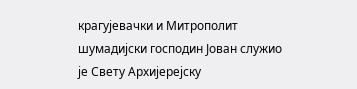крагујевачки и Митрополит шумадијски господин Јован служио је Свету Архијерејску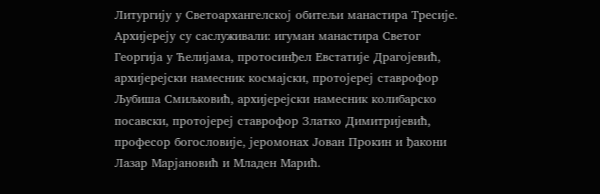Литургију у Светоархангелској обитељи манастира Тресије.
Архијереју су саслуживали: игуман манастира Светог Георгија у Ћелијама, протосинђел Евстатије Драгојевић, архијерејски намесник космајски, протојереј ставрофор Љубиша Смиљковић, архијерејски намесник колибарско посавски, протојереј ставрофор Златко Димитријевић, професор богословије, јеромонах Јован Прокин и ђакони Лазар Марјановић и Младен Марић.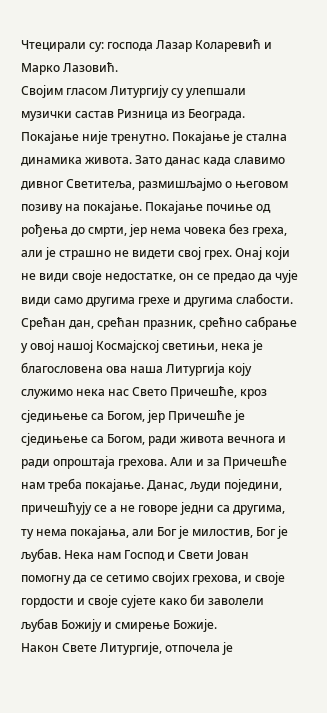Чтецирали су: господа Лазар Коларевић и Марко Лазовић.
Својим гласом Литургију су улепшали музички састав Ризница из Београда.
Покајање није тренутно. Покајање је стална динамика живота. Зато данас када славимо дивног Светитеља, размишљајмо о његовом позиву на покајање. Покајање почиње од рођења до смрти, јер нема човека без греха, али је страшно не видети свој грех. Онај који не види своје недостатке, он се предао да чује види само другима грехе и другима слабости. Срећан дан, срећан празник, срећно сабрање у овој нашој Космајској светињи, нека је благословена ова наша Литургија коју служимо нека нас Свето Причешће, кроз сједињење са Богом, јер Причешће је сједињење са Богом, ради живота вечнога и ради опроштаја грехова. Али и за Причешће нам треба покајање. Данас, људи поједини, причешћују се а не говоре једни са другима, ту нема покајања, али Бог је милостив, Бог је љубав. Нека нам Господ и Свети Јован помогну да се сетимо својих грехова, и своје гордости и своје сујете како би заволели љубав Божију и смирење Божије.
Након Свете Литургије, отпочела је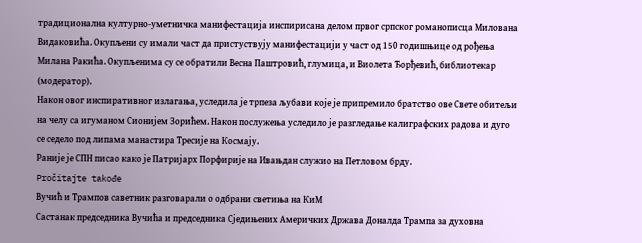традиционална културно-уметничка манифестација инспирисана делом првог српског романописца Милована Видаковића. Окупљени су имали част да пристуствују манифестацији у част од 150 годишњице од рођења Милана Ракића. Окупљенима су се обратили Весна Паштровић, глумица, и Виолета Ђорђевић, библиотекар (модератор).
Након овог инспиративног излагања, уследила је трпеза љубави које је припремило братство ове Свете обитељи на челу са игуманом Сионијем Зорићем. Након послужења уследило је разгледање калиграфских радова и дуго се седело под липама манастира Тресије на Космају.
Раније је СПН писао како је Патријарх Порфирије на Ивањдан служио на Петловом брду.
Pročitajte takođe
Вучић и Трампов саветник разговарали о одбрани светиња на КиМ
Састанак председника Вучића и председника Сједињених Америчких Држава Доналда Трампа за духовна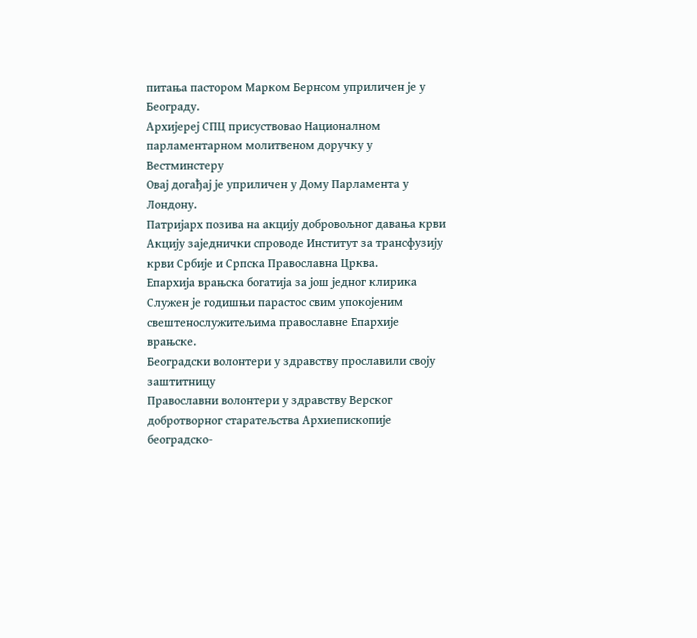питања пастором Марком Бернсом уприличен је у Београду.
Архијереј СПЦ присуствовао Националном парламентарном молитвеном доручку у Вестминстеру
Овај догађај је уприличен у Дому Парламента у Лондону.
Патријарх позива на акцију добровољног давања крви
Акцију заједнички спроводе Институт за трансфузију крви Србије и Српска Православна Црква.
Епархија врањска богатија за још једног клирика
Служен је годишњи парастос свим упокојеним свештенослужитељима православне Епархије врањске.
Београдски волонтери у здравству прославили своју заштитницу
Православни волонтери у здравству Верског добротворног старатељства Архиепископије београдско-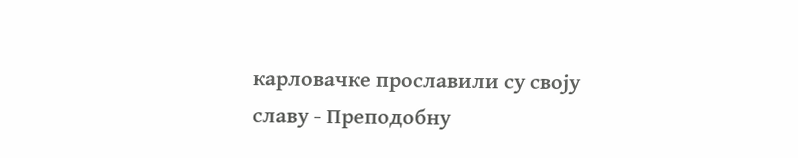карловачке прославили су своју славу - Преподобну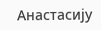Анастасију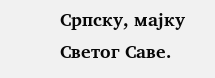Српску, мајку Светог Саве.